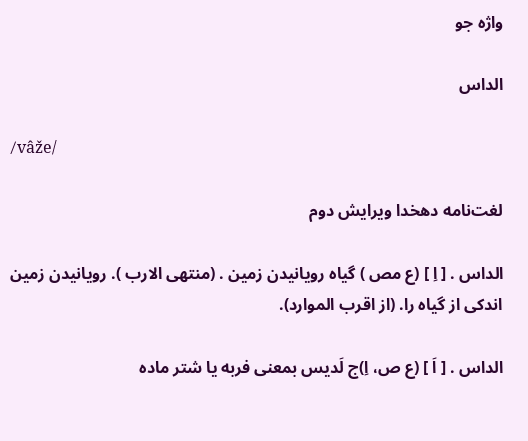واژه جو

الداس

/vâže/

لغت‌نامه دهخدا ویرایش دوم

الداس . [ اِ ] (ع مص ) گیاه رویانیدن زمین . (منتهی الارب ). رویانیدن زمین اندکی از گیاه را. (از اقرب الموارد).

الداس . [ اَ ] (ع ص، اِ)ج لَدیس بمعنی فربه یا شتر ماده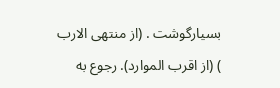بسیارگوشت . (از منتهی الارب ) (از اقرب الموارد). رجوع به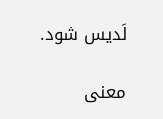لَدیس شود.

معنی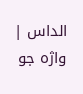الداس | واژه جو